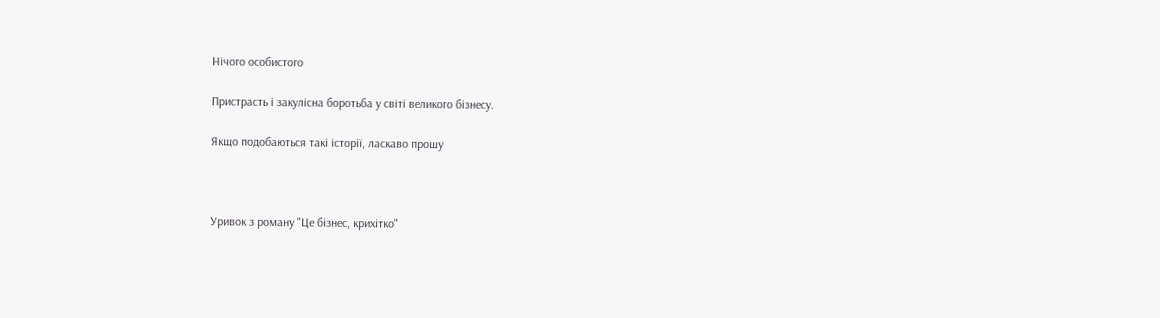Нічого особистого

Пристрасть і закулісна боротьба у світі великого бізнесу.

Якщо подобаються такі історії, ласкаво прошу



Уривок з роману "Це бізнес, крихітко"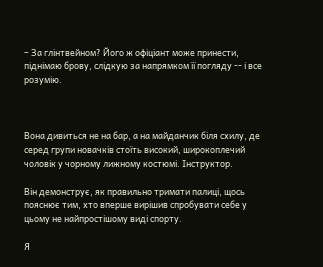– За глінтвейном? Його ж офіціант може принести, піднімаю брову, слідкую за напрямком її погляду -- і все розумію.



Вона дивиться не на бар, а на майданчик біля схилу, де серед групи новачків стоїть високий, широкоплечий чоловік у чорному лижному костюмі. Інструктор.

Він демонструє, як правильно тримати палиці, щось пояснює тим, хто вперше вирішив спробувати себе у цьому не найпростішому виді спорту.

Я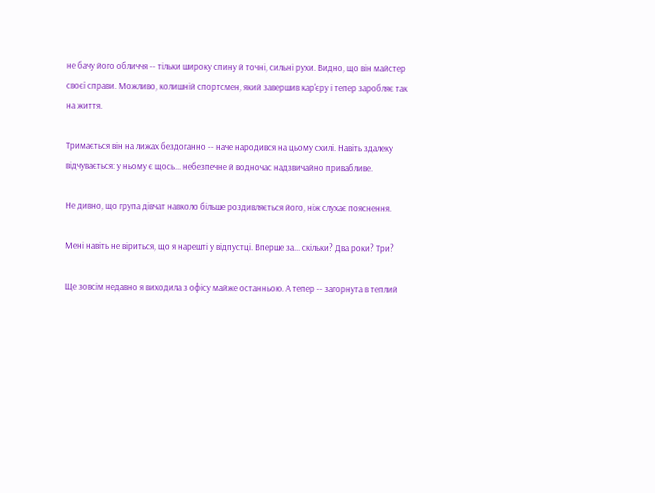не бачу його обличчя -- тільки широку спину й точні, сильні рухи. Видно, що він майстер своєї справи. Можливо, колишній спортсмен, який завершив кар'єру і тепер заробляє так на життя.

Тримається він на лижах бездоганно -- наче народився на цьому схилі. Навіть здалеку відчувається: у ньому є щось... небезпечне й водночас надзвичайно привабливе.

Не дивно, що група дівчат навколо більше роздивляється його, ніж слухає пояснення.

Мені навіть не віриться, що я нарешті у відпустці. Вперше за... скільки? Два роки? Три?

Ще зовсім недавно я виходила з офісу майже останньою. А тепер -- загорнута в теплий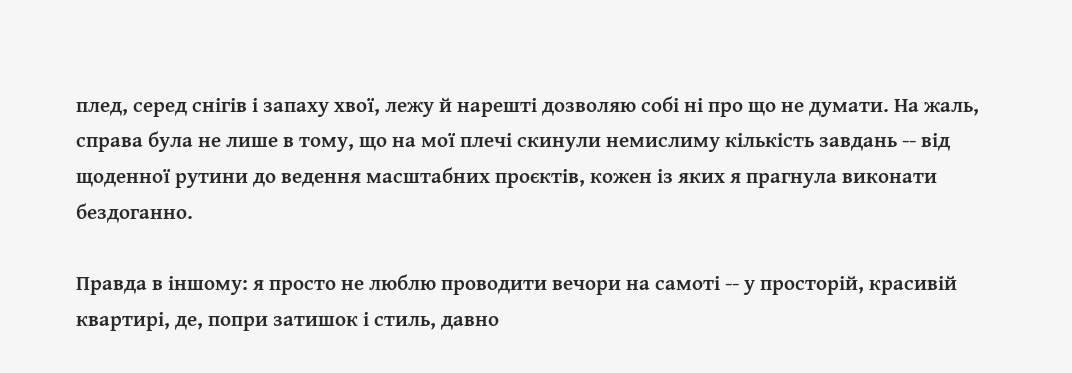плед, серед снігів і запаху хвої, лежу й нарешті дозволяю собі ні про що не думати. На жаль, справа була не лише в тому, що на мої плечі скинули немислиму кількість завдань -- від щоденної рутини до ведення масштабних проєктів, кожен із яких я прагнула виконати бездоганно.

Правда в іншому: я просто не люблю проводити вечори на самоті -- у просторій, красивій квартирі, де, попри затишок і стиль, давно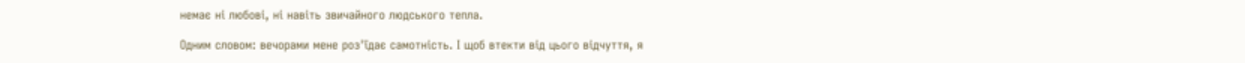немає ні любові, ні навіть звичайного людського тепла.

Одним словом: вечорами мене роз'їдає самотність. І щоб втекти від цього відчуття, я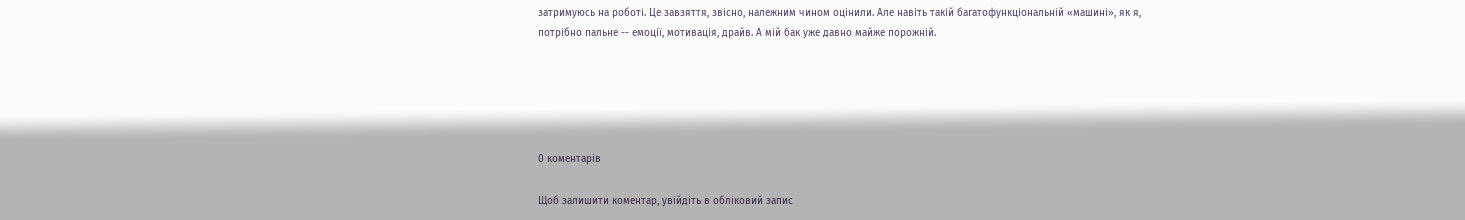затримуюсь на роботі. Це завзяття, звісно, належним чином оцінили. Але навіть такій багатофункціональній «машині», як я, потрібно пальне -- емоції, мотивація, драйв. А мій бак уже давно майже порожній.





0 коментарів

Щоб залишити коментар, увійдіть в обліковий запис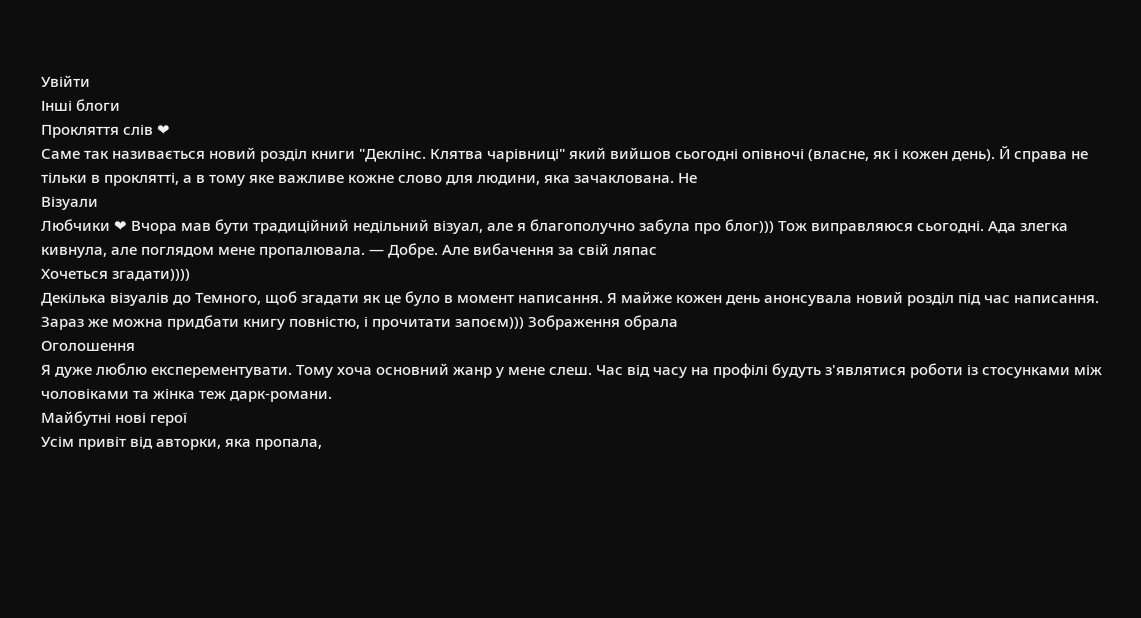Увійти
Інші блоги
Прокляття слів ❤
Саме так називається новий розділ книги "Деклінс. Клятва чарівниці" який вийшов сьогодні опівночі (власне, як і кожен день). Й справа не тільки в проклятті, а в тому яке важливе кожне слово для людини, яка зачаклована. Не
Візуали
Любчики ❤ Вчора мав бути традиційний недільний візуал, але я благополучно забула про блог))) Тож виправляюся сьогодні. Ада злегка кивнула, але поглядом мене пропалювала. — Добре. Але вибачення за свій ляпас
Хочеться згадати))))
Декілька візуалів до Темного, щоб згадати як це було в момент написання. Я майже кожен день анонсувала новий розділ під час написання. Зараз же можна придбати книгу повністю, і прочитати запоєм))) Зображення обрала
Оголошення
Я дуже люблю експерементувати. Тому хоча основний жанр у мене слеш. Час від часу на профілі будуть з'являтися роботи із стосунками між чоловіками та жінка теж дарк-романи.
Майбутні нові герої
Усім привіт від авторки, яка пропала,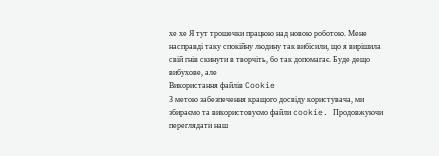хе хе Я тут трошечки працюю над новою роботою. Мене насправді таку спокійну людину так вибісили, що я вирішила свій гнів скинути в творчіть, бо так допомагає. Буде дещо вибухове, але
Використання файлів Cookie
З метою забезпечення кращого досвіду користувача, ми збираємо та використовуємо файли cookie. Продовжуючи переглядати наш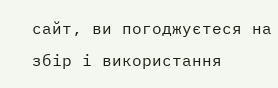сайт, ви погоджуєтеся на збір і використання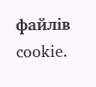файлів cookie.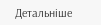Детальніше